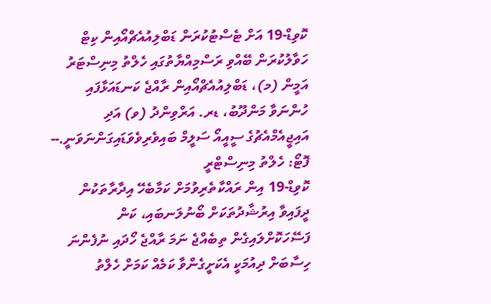ކޮވިޑް-19 އަށް ޓެސްޓުކުރަން ޑަބްލިއުއެޗްއޯއިން ކިޓް ހަވާލުކުރަން ބޭއްވި ރަސްމިއްޔާތުގައި ހެލްތު މިނިސްޓަރު އަމީން (މ)، ޑަބްލިއުއެޗްއޯއިން ރާއްޖެ ކަނޑައަޅާފައި ހުންނަވާ މަންދޫބު، ޑރ. އަރްވިންދު (ވ) އަދި އައިޖީއެމްއެޗުގެ ސީއީއޯ ސަލީމް ބައިވެރިވެވަޑައިގަންނަވަނީ.-- ފޮޓޯ: ހެލްތު މިނިސްޓްރީ
ކޮވިޑް-19 އިން ރައްކާތެރިވުމަށް ކަމާބެހޭ އިދާރާތަކުން ދީފައިވާ އިރުޝާދުތަކަށް ބޯނުލަނބައި، ކަން ފަސޭހަކޮށްލައިގެން ތިބެއްޖެ ނަމަ ރާއްޖެ ހޯދައި ނުފެންނަ ހިސާބަށް ދިއުމަކީ އެކަށީގެންވާ ކަމެއް ކަމަށް ހެލްތު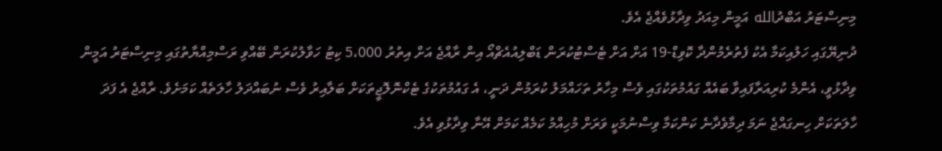މިނިސްޓަރު އަބްދުالله އަމީން މިއަދު ވިދާޅުވެއްޖެ އެވެ.
ދުނިޔޭގައި ހަލުއިކަމާ އެކު ފެތުރެމުންދާ ކޮވިޑް-19 އަށް އަށް ޓެސްޓުކުރަން ޑަބްލިއުއެޗްއޯ އިން ރާއްޖެ އަށް އިތުރު 5،000 ކިޓު ހަވާލުކުރަން ބޭއްވި ރަސްމިއްޔާތުގައި މިނިސްޓަރު އަމީން ވިދާޅުވީ، އެންމެ ކުރިއަރާފައިވާ ބައެއް ގައުމުތަކުގައި ވެސް މިހާރު ތަހައްމަލު ކުރަމުން ދަނީ، އެ ގައުމުތަކުގެ ޓެކްނޮލޮޖީތަކަށް ބަލާއިރު ވެސް ނުބައްދަލު ހާލަތެއް ކަމަށެވެ. ރާއްޖެ އެ ފަދަ ހާލަތަކަށް ހިނގައްޖެ ނަމަ ދިމާވެދާނެ ކަންކަމާ ވިސްނުމަކީ ވަރަށް މުހިއްމު ކަމެއް ކަމަށް އޭނާ ވިދާޅުވި އެވެ.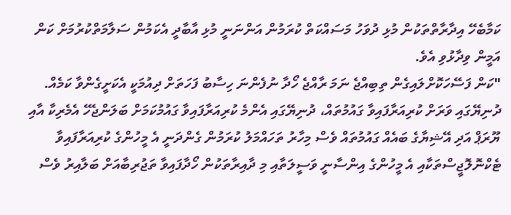ކަމާބެހޭ އިދާރާތްތަކުން މުޅި ދުވަހު މަސައްކަތް ކުރަމުން އަންނަނީ މުޅި އާބާދީ އެކަމުން ސަލާމަތްކުރުމަށް ކަން އަމީން ވިދާޅުވި އެވެ.
"ކަން ފަސޭހަކޮށްލައިގެން ތިބިއްޖެ ނަމަ ރާއްޖެ ހޯދާ ނުފެންނަ ހިސާބު ފަހަތަށް ދިއުމަކީ އެކަށީގެންވާ ކަމެއް. ދުނިޔޭގައި ވަރަށް ކުރިއަރާފައިވާ ގައުމުތައް، ދުނިޔޭގައި އެންމެ ކުރިއަރާފައިވާ ގައުމުކަމަށް ބަލަންޖެހޭ އެމެރިކާ އާއި ޔޫރަޕް އަދި އޭޝިޔާގެ ބައެއް ގައުމުތައް ވެސް މިހާރު ތަހައްމަލު ކުރަމުން ގެންދަނީ އެ މީހުންގެ ކުރިއަރާފައިވާ ޓެކްނޮލޮޖީސްތަކާއި އެ މީހުންގެ އިންސާނީ ވަސީލަތާއި މި ދާއިރާތަކުން ހޯދާފައިވާ ތަޖުރިބާއަށް ބަލާއިރު ވެސް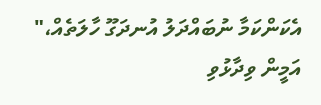އެކަންކަމާ ނުބައްދަލު އުނދަގޫ ހާލަތެއް،" އަމީން ވިދާޅުވި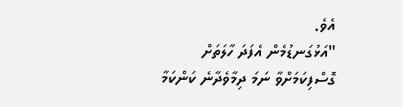އެވެ.
"އަޅުގަނޑުމެން އެފަދަ ހާލަތަށް ގޮސްފިކަމަށްވާ ނަމަ ދިމާވެދާނެ ކަންކަމާ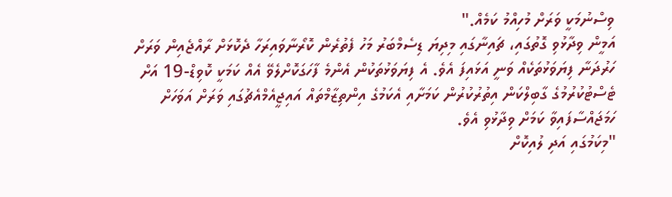ވިސްނުމަކީ ވަރަށް މުހިއްމު ކަމެއް."
އަމީން ވިދާޅުވި ގޮތުގައި، ޗައިނާގައި މިދިޔަ ޑިސެމްބަރު މަހު ފެތުރެން ކޮރޯނާވައިރަހާ ދެކޮޅަށް ރާއްޖެއިން ވަރަށް ހަރުދަނާ ފިޔަވަޅުތަކެއް ވަނީ އަޅައިފަ އެވެ. އެ ފިޔަވަޅުތަކުން އެންމެ ފާހަގަކޮށްލެވޭ އެއް ކަމަކީ ކޮވިޑް-19 އަށް ޓެސްޓުކުރުމުގެ ގާބިލްކަން އިތުރުކުރުން ކަމަށާއި އެކަމުގެ އިންތިޒާމްތައް އައިޖީއެމްއެޗުގައި ވަރަށް އަވަހަށް ހަމަޖައްސާފައިވާ ކަމަށް ވިދާޅުވި އެވެ.
"މިކަމުގައި އަދި ލުއިކޮށް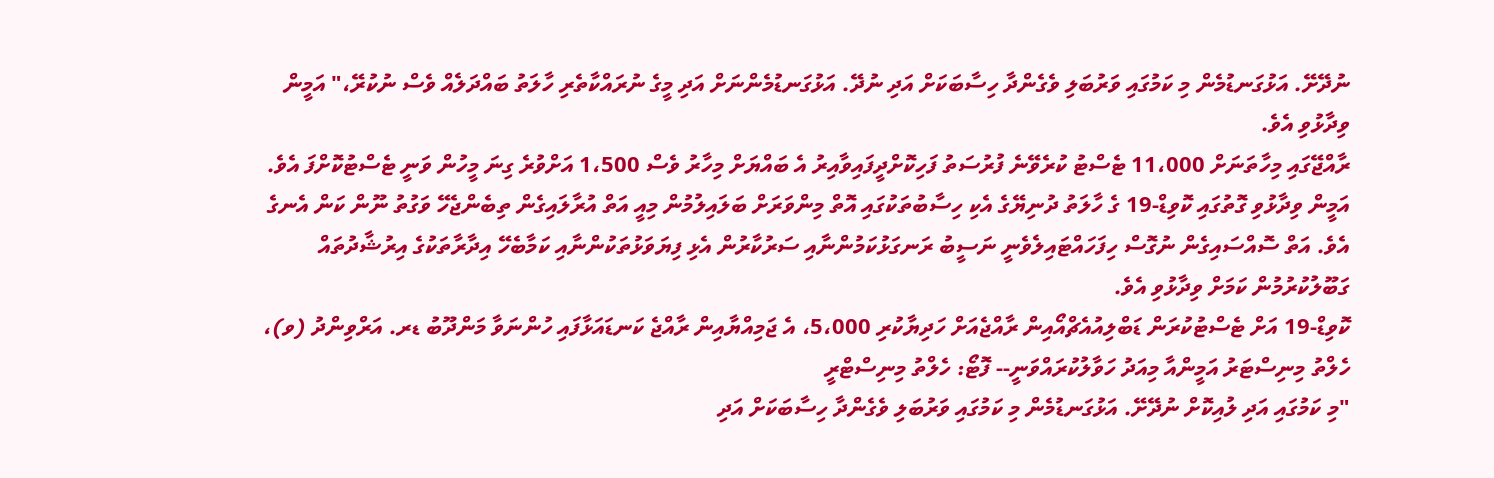ނުދޭށޭ. އަޅުގަނޑުމެން މި ކަމުގައި ވަރުބަލި ވެގެންދާ ހިސާބަކަށް އަދި ނުދޭ. އަޅުގަނޑުމެންނަށް އަދި މީގެ ނުރައްކާތެރި ހާލަތު ބައްދަލެއް ވެސް ނުކުރޭ،" އަމީން ވިދާޅުވި އެވެ.
ރާއްޖޭގައި މިހާތަނަށް 11،000 ޓެސްޓު ކުރެވޭނެ ފުރުސަތު ފަހިކޮށްދީފައިވާއިރު އެ ބައްޔަށް މިހާރު ވެސް 1،500 އަށްވުރެ ގިނަ މީހުން ވަނީ ޓެސްޓުކޮށްފަ އެވެ.
އަމީން ވިދާޅުވި ގޮތުގައި ކޮވިޑް-19 ގެ ހާލަތު ދުނިޔޭގެ އެކި ހިސާބުތަކުގައި އޮތް މިންވަރަށް ބަލައިލުމުން މިއީ އަތް އުރާލައިގެން ތިބެންޖެހޭ ވަގުތު ނޫން ކަން އެނގެ އެވެ. އަތް ސޮއްސައިގެން ނުގޮސް ހިފަހައްޓައިލެވެނީ ނަސީބު ރަނގަޅުކަމުންނާއި ސަރުކާރުން އެޅި ފިޔަވަޅުތަކުންނާއި ކަމާބެހޭ އިދާރާތަކުގެ އިރުޝާދުތައް ގަބޫލުކުރުމުން ކަމަށް ވިދާޅުވި އެވެ.
ކޮވިޑް-19 އަށް ޓެސްޓުކުރަން ޑަބްލިއުއެޗްއޯއިން ރާއްޖެއަށް ހަދިޔާކުރި 5،000، އެ ޖަމިއްޔާއިން ރާއްޖެ ކަނޑައަޅާފައި ހުންނަވާ މަންދޫބު ޑރ. އަރްވިންދު (ވ)، ހެލްތު މިނިސްޓަރު އަމީންއާ މިއަދު ހަވާލުކުރައްވަނީ-- ފޮޓޯ: ހެލްތު މިނިސްޓްރީ
"މި ކަމުގައި އަދި ލުއިކޮށް ނުދޭށޭ. އަޅުގަނޑުމެން މި ކަމުގައި ވަރުބަލި ވެގެންދާ ހިސާބަކަށް އަދި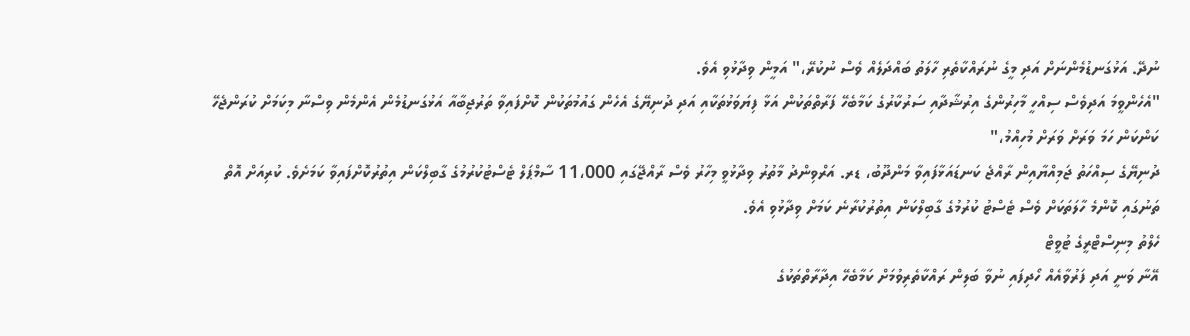ނުދޭ. އަޅުގަނޑުމެންނަށް އަދި މީގެ ނުރައްކާތެރި ހާލަތު ބައްދަލެއް ވެސް ނުކުރޭ،" އަމީން ވިދާޅުވި އެވެ.
"އެހެންވީމަ އަދިވެސް ސިއްހީ މާހިރުންގެ އިރުޝާދާއި ސަރުކާރުގެ ކަމާބެހޭ ފަރާތްތަކުން އަޅާ ފިޔަވަޅުތަކާއި އަދި ދުނިޔޭގެ އެހެން ގައުމުތަކުން ކޮށްފައިވާ ތަރުޖިބާއާ އަޅުގަނޑުމެން އެންމެން ވިސްނާ މިކަމަށް ކުރަންޖެހޭ ކަންކަން ހަމަ ވަރަށް ވަރަށް މުހިއްމު،"
ދުނިޔޭގެ ސިއްހަތު ޖަމިއްޔާއިން ރާއްޖެ ކަނޑައަޅާފައިވާ މަންދޫބު، ޑރ. އަރްވިންދު މާތުރު ވިދާޅުވީ މިހާރު ވެސް ރާއްޖޭގައި 11،000 ސާމްޕަލް ޓެސްޓުކުރުމުގެ ގާބިލްކަން އިތުރުކޮށްފައިވާ ކަމަށެވެ. ކުރިއަށް އޮތް ތަނުގައި ކޮންމެ ހާލަތަކަށް ވެސް ޓެސްޓު ކުރުމުގެ ގާބިލްކަން އިތުރުކުރާނެ ކަމަށް ވިދާޅުވި އެވެ.
ހެލްތު މިނިސްޓްރީގެ ޓުވީޓް
އޭނާ ވަނީ އަދި ފަރުވާއެއް ހޯދިފައި ނުވާ ބަލިން ރައްކާތެރިވުމަށް ކަމާބެހޭ އިދާރާތްތަކުގެ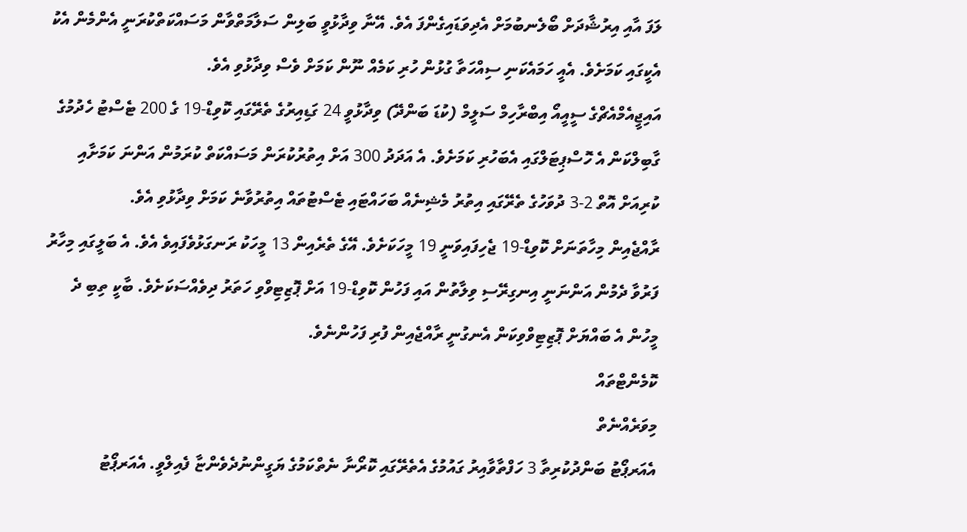ލަފަ އާއި އިރުޝާދަށް ބޯލެނބުމަށް އެދިވަޑައިގެންފަ އެވެ. އޭނާ ވިދާޅުވީ ބަލިން ސަލާމަތްވާން މަސައްކަތްކުރަނީ އެންމެން އެކު އެކީގައި ކަމަށެވެ. އެއީ ހަމައެކަނި ސިއްހަތާ ގުޅުން ހުރި ކަމެއް ނޫން ކަމަށް ވެސް ވިދާޅުވި އެވެ.
އައިޖީއެމްއެޗްގެ ސީއީއޯ އިބްރާހިމް ސަލީމް (ކުޑަ ބަންދޭ) ވިދާޅުވީ 24 ގަޑިއިރުގެ ތެރޭގައި ކޮވިޑް-19 ގެ 200 ޓެސްޓު ހެދުމުގެ ގާބިލްކަން އެ ހޮސްޕިޓަލްގައި އެބަހުރި ކަމަށެވެ. އެ އަދަދު 300 އަށް އިތުރުކުރަން މަސައްކަތް ކުރަމުން އަންނަ ކަމަށާއި ކުރިއަށް އޮތް 2-3 ދުވަހުގެ ތެރޭގައި އިތުރު މެޝިނެއް ބަހައްޓައި ޓެސްޓުތައް އިތުރުވާނެ ކަމަށް ވިދާޅުވި އެވެ.
ރާއްޖެއިން މިހާތަނަށް ކޮވިޑް-19 ޖެހިފައިވަނީ 19 މީހަކަށެވެ. އޭގެ ތެރެއިން 13 މީހަކު ރަނގަޅުވެފައިވެ އެވެ. އެ ބަލީގައި މިހާރު ފަރުވާ ދެމުން އަންނަނީ އިނގިރޭސި ވިލާތުން އައި ފަހުން ކޮވިޑް-19 އަށް ޕޮޒިޓިވްވި ހަތަރު ދިވެއްސަކަށެވެ. ބާކީ ތިބި ދެ މީހުން އެ ބައްޔަށް ޕޮޒިޓިވްވިކަން އެނގުނީ ރާއްޖެއިން ފުރި ފަހުންނެވެ.
ކޮމެންޓްތައް
މިވަރެއްނެތް
އެއަރޕޯޓު ބަންދުކުރިތާ 3 ހަފްތާވާއިރު ގައުމުގެ އެތެރޭގައި ކޮރޯނާ ނެތްކަމުގެ ޔަގީންނުދެވެންޏާ ފެއިލްވީ. އެއަރޕޯޓު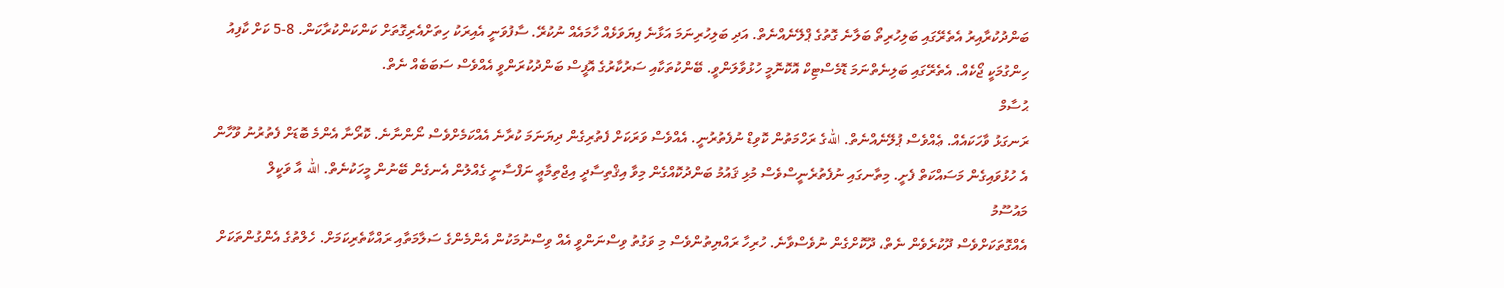ބަންދުކުރާއިރު އެތެރޭގައި ބަލިހުރިތޯ ބަލާނެ ގޮތުގެ ޕްލޭނެއްނެތް. އަދި ބަލިހުރިނަމަ އަޅާނެ ފިޔަވަޅެއް ހާމައެއް ނުކުރޭ. ސާފުވަނީ އެއިރަކު ހިތަށްއެރިގޮތަށް ކަންކަންކުރާކަން. 8-5 ކަށް ކާފިއު ހިންގުމަކީ ޖޯކެއް. އެތެރޭގައި ބަލިނެތްނަމަ ޑޮމެސްޓިކް އޮކޮނޮމީ ހުޅުވާލަންވީ. ބޭންކުތަކާއި ސަރުކާރުގެ އޮފީސް ބަންދުކުރަންވީ އެއްވެސް ސަބަބެއް ނެތް.
ޙުސާމް
ރަނގަޅު ވާހަކައެއް. ޢެއްވެސް ޕުލޭނެއްނެތް. اللهގެ ރަހްމަތުން ކޮވިޑް ނުފެތުރުނީ. އެއްވެސް ވަރަކަށް ފެތުރިގެން ދިޔަނަމަ ކުރާނެ އެއްކަމެށްވެސް ނޯންނާނެ. ކޮރޯނާ އެންމެ ބޮޑަށް ފެތުރުނު ވޫހާން އެ ހުޅުވައިގެން މަސައްކަތް ފެށީ. މިތާނގައި ނުފެތުރެނީސްވެސް މުޅި ޤައުމު ބަންދުކޮއްގެން މިވާ އިޤްތިސާދީ އިޖްތިމާޢީ ނަފްސާނީ ގެއްލުން އެނގެން ބޭނުން މީހަކުނެތް. الله އާ ވަކީލް
މައުސޫމު
އެއްގޮތަކަށްވެސް ދޫކުރެވެން ނެތް، ދޫކޮށްގެން ނުވެސްވާނެ. ހުރިހާ ރައްޔިތުންވެސް މި ވަގުތު ވިސްނަންވީ އެއް ވިސްނުމަކުން އެންމެންގެ ސަލާމަތާއި ރައްކާތެރިކަމަށް. ހެލްތުގެ އެންގުންތަކަށް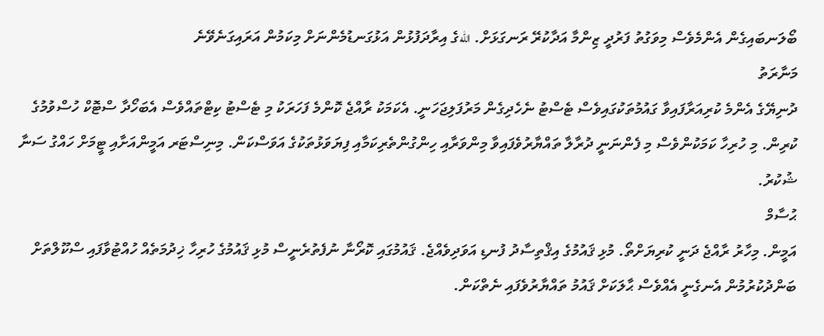ބޯލަނބައިގެން އެންމެވެސް މިވަގުތު ފަރުދީ ޒިންމާ އަދާކުރޭ ރަނގަޅަށް. اللهގެ އިރާދަފުޅުން އަޅުގަނޑުމެންނަށް މިކަމުން އަރައިގަނެވޭނެ
މަނާރަތު
ދުނިޔޭގެ އެންމެ ކުރިއަރާފައިވާ ގައުމުތަކުގައިވެސް ޓެސްޓު ނެހެދިގެން މަރުފަލިޖަހަނީ. އެކަމަކު ރާއްޖެ ކޮންމެ ފަހަރަކު މި ޓެސްޓު ކިޓްތައްވެސް އެބަހޯދާ ސްޓޮކް ހުސްވުމުގެ ކުރިން. މި ހުރިހާ ކަމަކުންވެސް މި ފެންނަނީ ދުރާލާ ތައްޔާރުވެފައިވާ މިންވަރާއި ހިންގުންތެރިކަމާއި ފިޔަވަޅުތަކުގެ އަވަސްކަން. މިނިސްޓަރ އަމީންއަށާއި ޓީމަށް ހައްގު ސަނާ ޝުކުރު.
ޙުސާމް
އަމީން. މިހާރު ރާއްޖެ ދަނީ ކުރިޔަށްތޯ. މުޅި ޤައުމުގެ އިޤްތިސާދު ފުނޑި އަވަދިވެއްޖެ. ޤައުމުގައި ކޮރޯނާ ނުފެތުރެނީސް މުޅި ޤައުމުގެ ހުރިހާ ޚިދުމަތެއް ހުއްޓުވާފައި ސްކޫލްތަށް ބަންދުކުރުމުން އެނގެނީ އެއްވެސް ޙާލަކަށް ޤައުމު ތައްޔާރުވެފައި ނެތްކަން.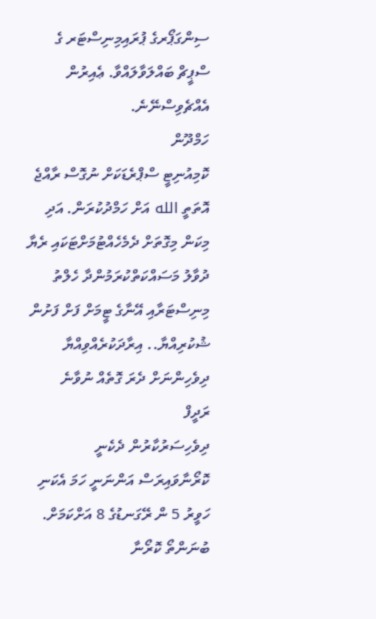ސިންގަޕޯރގެ ޕުރައިމިނިސްޓަރ ގެ ސްޕީޗް ބައްލަވާލައްވާ. ޢެއިރުން އެއްޗެވިސްނޭނެ.
ހަމްދޫން
ކޮމިއުނިޓީ ސްޕްރެޑަކަށް ނުގޮސް ރާއްޖެ އޮތަތީ الله އަށް ހަމްދުކުރަން. އަދި މިކަން މިގޮތަށް ދެމެހެއްޓުމަށްޓަކައި ރެޔާ ދުވާލު މަސައްކަތްކުރަމުންދާ ހެލްތު މިނިސްޓަރާއި އޭނާގެ ޓީމަށް ފަށް ފަށުން ޝުކުރިއްޔާ.. އިރާދަކުރެއްވިއްޔާ ދިވެހިންނަށް ދެރަ ގޮތެއް ނުވާނެ
ރަދީފް
ދިވެހިސަރުކާރުން ދެކެނީ ކޮރޯނާވައިރަސް އަންނަނީ ހަމަ އެކަނި ހަވީރު 5 ން ރޭގަނޑުގެ 8 އަށްކަމަށް. ބުނަންތޯ ކޮރޯނާ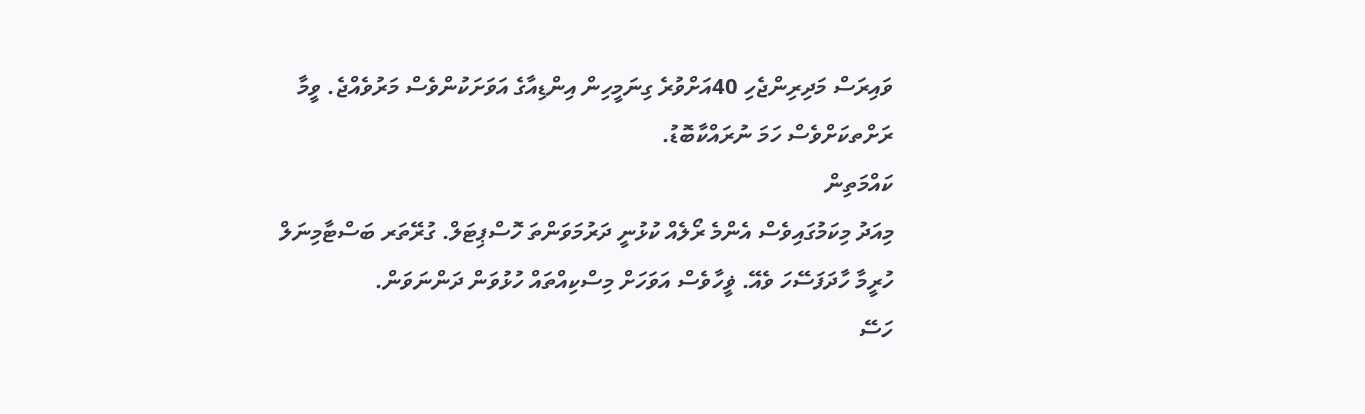ވައިރަސް މަދިރިންޖެހި 40އަށްވުރެ ގިނަމީހިން އިންޑިއާގެ އަވަށަކުންވެސް މަރުވެއްޖެ. ވީމާ ރަށްތކަށްވެސް ހަމަ ނުރައްކާބޮޑު.
ކައްމަތިން
މިއަދު މިކަމުގައިވެސް އެންމެ ރޯލެއް ކުޅުނީ ދަރުމަވަންތަ ހޮސްޕިޓަލް. ގުރޭތަރ ބަސްޓާމިނަލް ހުރީމާ ހާދަފަސޭހަ ވެއޭ. ޥީހާވެސް އަވަހަށް މިސްކިއްތައް ހުޅުވަން ދަންނަވަން.
ހަސޭ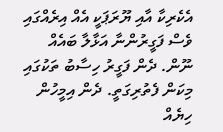އެކެރިކާ އާއި ޔޫރަޕަކީ އެއް އިރެއްގައި ވެސް ފަގީރުންނާ އަޅާލާ ބައެއް ނޫން. ދެން ފަގީރު ހިސާބު ތަކުގައި މިކަން ފެތުރިގަތީ. ދެން އިމީހުން ހިޔެއް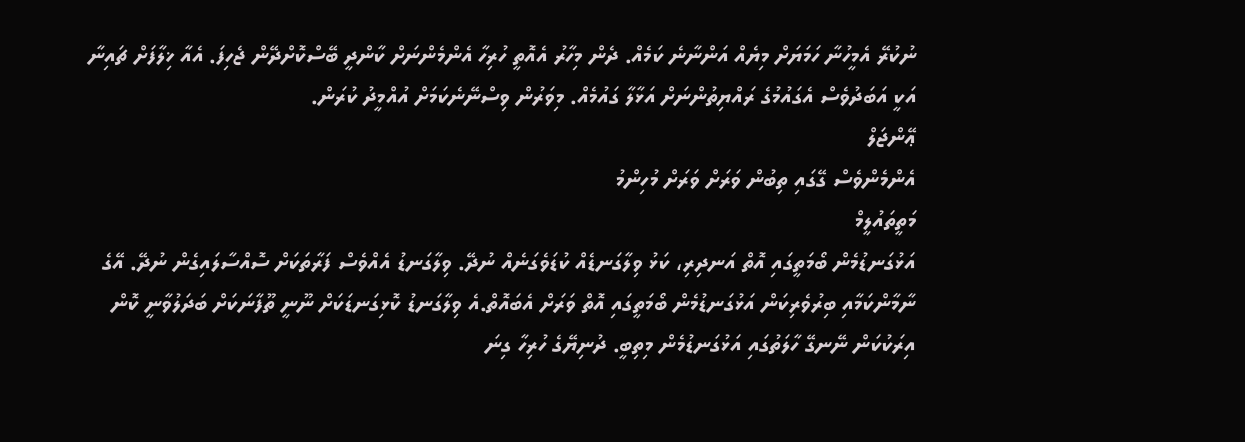ނުކުރޭ އެމީހުނާ ހަމަޔަށް މިޔެއް އަންނާނެ ކަމެއް. ދެން މިހާރު އެއޮތީ ހުރިހާ އެންމެންނަށް ކާންދީ ބޭސްކޮށްދޭން ޖެހިފަ. އެއާ ޚިލާފަށް ޗައިނާ އަކީ އަބަދުވެސް އެގައުމުގެ ރައްޔިތުންނަށް އަޅާލާ ގައުމެއް. މިވަރުން ވިސްނޭނެކަމަށް އުއްމީދު ކުރަން.
ޢޭންޖަލް
އެންމެންވެސް ގޭގައި ތިބުން ވަރަށް ވަރަށް މުހިންމު
މަތީތައުލީމް
އަޅުގަނޑުމެން ބޯމަތީގައި އޮތް އަނދިރި، ކަޅު ވިލާގަނޑެއް ކުޑަވެގަނެއް ނުދޭ. ވިލާގަނޑު އެއްވެސް ފަރާތަކަށް ސޮއްސާލައިގެން ނުދޭ. އޭގެ ނާމާންކަމާއި ބިރުވެރިކަން އަޅުގަނޑުމެން ބޯމަތީގައި އޮތް ވަރަށް އެބައޮތް.އެ ވިލާގަނޑު ކޮޅިގަނޑަކަށް ނޫނީ ތޫފާނަކަށް ބަދަލުވާނީ ކޮން އިރަކުކަން ނޭނގޭ ހާލަތުގައި އަޅުގަނޑުމެން މިތިބީ. ދުނިޔޭގެ ހުރިހާ ގިނަ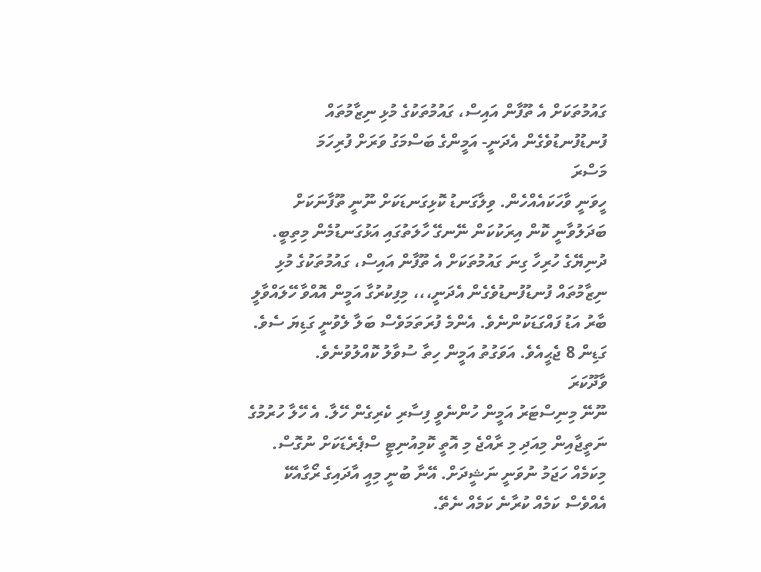ގައުމުތަކަށް އެ ތޫފާން އައިސް، ގައުމުތަކުގެ މުޅި ނިޒާމުތައް ފުނޑުފުނޑުވެގެން އެދަނީ- އަމީންގެ ބަސްމަގު ވަރަށް ފުރިހަމަ
މަސްރަ
ހީވަނީ ވާހަކައެއްހެން. ވިލާގަނޑު ކޮޅިގަނޑަކަށް ނޫނީ ތޫފާނަކަށް ބަދަލުވާނީ ކޮން އިރަކުކަން ނޭނގޭ ހާލަތުގައި އަޅުގަނޑުމެން މިތިބީ. ދުނިޔޭގެ ހުރިހާ ގިނަ ގައުމުތަކަށް އެ ތޫފާން އައިސް، ގައުމުތަކުގެ މުޅި ނިޒާމުތައް ފުނޑުފުނޑުވެގެން އެދަނީ،،، މިފިކުރުގާ އަމީން އޮއްވާ ހޭލައްވާލީ ބާރު އަޑު ފައްގަޑަކުންނެވެ. އެންމެ ފުރަތަމަވެސް ބަލާ ލެވުނީ ގަޑިޔަ ސެވެ. ގަޑިން 8 ޖެޙީއެވެ. އަވަގުތު އަމީން ހިތާ ސުވާލު ކޮއްލުވުނެވެ.
ވާދޫކަރަ
ނޫނޭ މިނިސްޓަރު އަމީން ހުންނެވީ ފިސާރި ކެރިގެން ހޭލާ. އެ ހޭލާ ހުރުމުގެ ނަތީޖާއިން މިއަދި މި ރާއްޖެ މި އޮތީ ކޮމިއުނިޓީ ސްޕެރެޑަކަށް ނުގޮސް. މިކަމެއް ހަޖަމު ނުވަނީ ނަޝީދަށް. އޭނާ ބުނީ މިއީ އާދައިގެ ރޯގާއެކޭ އެއްވެސް ކަމެއް ކުރާނެ ކަމެއް ނެތޭ.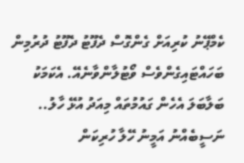ކެމްޕޭނު ކުރިއަށް ގެންގޮސް ދެފޫޓު ދެފޫޓު ދުރުމިން ބަހައްޓައިގެންވެސް ވޯޓުލާންވާނެއޭ. އެކަމަކު ބަލާބަލަ އެހެން ގައުމުތައް މިއަދު އުޅޭ ހާލު.. ނަސީބެއްނު އަމީނު ހޭލާ ހުރިކަން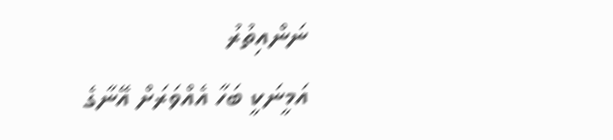ނަންއިތުރު
އަމީނަކީ ބަހާ އެއްވަރަށް އޭނާގެ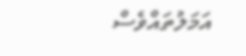އަމަލުތައްވެސް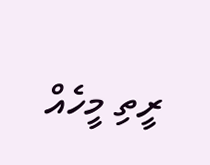ރީތި މީހެއް